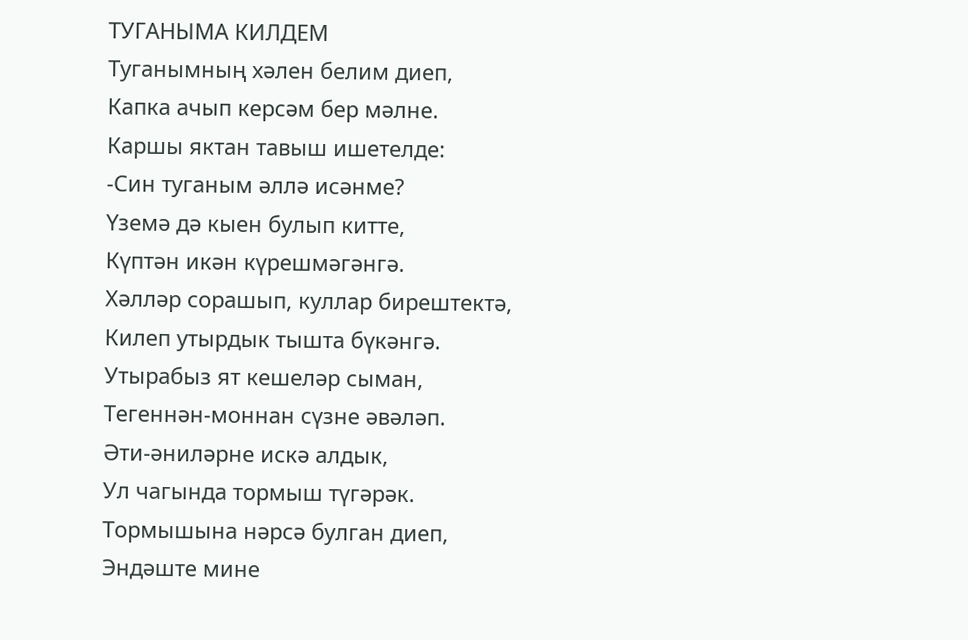ТУГАНЫМА КИЛДЕМ
Туганымның хәлен белим диеп,
Капка ачып керсәм бер мәлне.
Каршы яктан тавыш ишетелде:
-Син туганым әллә исәнме?
Үземә дә кыен булып китте,
Күптән икән күрешмәгәнгә.
Хәлләр сорашып, куллар бирештектә,
Килеп утырдык тышта бүкәнгә.
Утырабыз ят кешеләр сыман,
Тегеннән-моннан сүзне әвәләп.
Әти-әниләрне искә алдык,
Ул чагында тормыш түгәрәк.
Тормышына нәрсә булган диеп,
Эндәште мине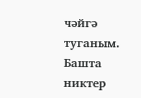чәйгә туганым.
Башта никтер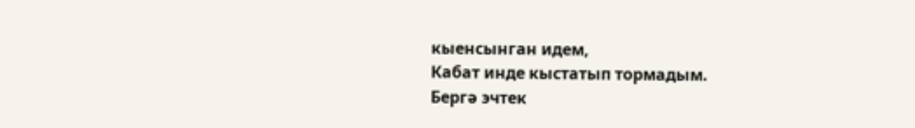кыенсынган идем,
Кабат инде кыстатып тормадым.
Бергә эчтек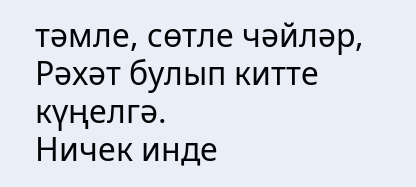тәмле, сөтле чәйләр,
Рәхәт булып китте күңелгә.
Ничек инде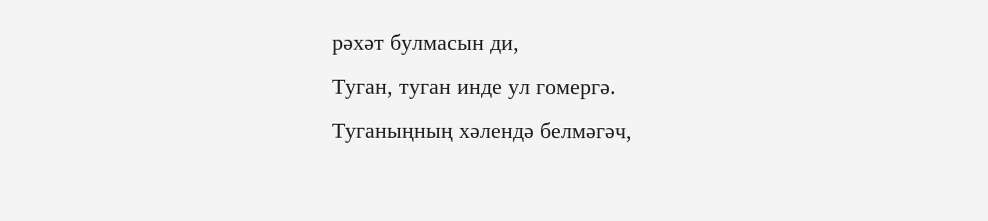рәхәт булмасын ди,
Туган, туган инде ул гомергә.
Туганыңның хәлендә белмәгәч,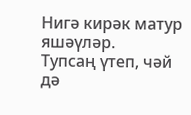Нигә кирәк матур яшәүләр.
Тупсаң үтеп, чәй дә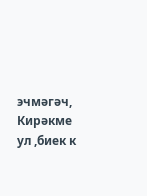эчмәгәч,
Кирәкме ул ,биек к